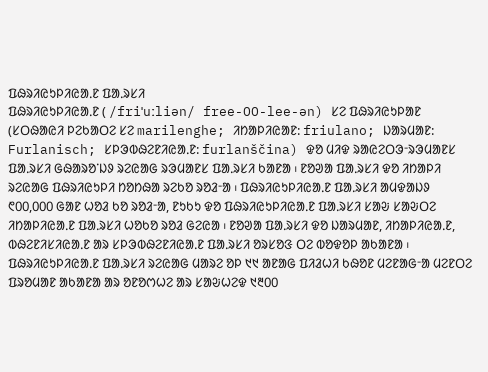ᱯᱷᱨᱤᱭᱩᱞᱤᱭᱟᱹᱱ ᱯᱟᱹᱨᱥᱤ
ᱯᱷᱨᱤᱭᱩᱞᱤᱭᱟᱹᱱ ( /friˈuːliən/ free-OO-lee-ən) ᱥᱮ ᱯᱷᱨᱤᱭᱩᱞᱟᱱ (ᱥᱛᱷᱟᱭᱤ ᱞᱮᱠᱟᱛᱮ ᱥᱮ marilenghe; ᱤᱴᱟᱞᱤᱭᱟᱱ: friulano; ᱡᱟᱨᱢᱟᱱ: Furlanisch; ᱥᱞᱳᱵᱷᱮᱱᱤᱭᱟᱹᱱ: furlanščina) ᱫᱚ ᱢᱤᱫ ᱨᱟᱭᱮᱛᱳᱼᱨᱳᱢᱟᱱᱥ ᱯᱟᱹᱨᱥᱤ ᱜᱷᱟᱨᱚᱸᱡᱽ ᱨᱮᱭᱟᱜ ᱨᱳᱢᱟᱱᱥ ᱯᱟᱹᱨᱥᱤ ᱠᱟᱱᱟ ᱾ ᱱᱚᱣᱟ ᱯᱟᱹᱨᱥᱤ ᱫᱚ ᱤᱴᱟᱞᱤ ᱨᱮᱭᱟᱜ ᱯᱷᱨᱤᱭᱩᱞᱤ ᱴᱚᱴᱷᱟ ᱨᱮᱠᱚ ᱨᱚᱲᱼᱟ ᱾ ᱯᱷᱨᱤᱭᱩᱞᱤᱭᱟᱹᱱ ᱯᱟᱹᱨᱥᱤ ᱟᱢᱫᱟᱡᱽ ᱖᱐᱐,᱐᱐᱐ ᱜᱟᱱ ᱦᱚᱲ ᱠᱚ ᱨᱚᱲᱼᱟ, ᱱᱩᱠᱩ ᱫᱚ ᱯᱷᱨᱤᱭᱩᱞᱤᱭᱟᱹᱱ ᱯᱟᱹᱨᱥᱤ ᱥᱟᱶ ᱥᱟᱶᱛᱮ ᱤᱴᱟᱞᱤᱭᱟᱹᱱ ᱯᱟᱹᱨᱥᱤ ᱦᱚᱠᱚ ᱨᱚᱲ ᱜᱮᱭᱟ ᱾ ᱱᱚᱣᱟ ᱯᱟᱹᱨᱥᱤ ᱫᱚ ᱡᱟᱨᱢᱟᱱ, ᱤᱴᱟᱞᱤᱭᱟᱹᱱ, ᱵᱷᱮᱱᱤᱥᱤᱭᱟᱹᱱ ᱟᱨ ᱥᱞᱳᱵᱷᱮᱱᱤᱭᱟᱹᱱ ᱯᱟᱹᱨᱥᱤ ᱚᱨᱥᱚᱝ ᱛᱮ ᱵᱚᱫᱚᱞ ᱟᱠᱟᱱᱟ ᱾ ᱯᱷᱨᱤᱭᱩᱞᱤᱭᱟᱹᱱ ᱯᱟᱹᱨᱥᱤ ᱨᱮᱭᱟᱜ ᱢᱟᱨᱮ ᱚᱞ ᱑᱑ ᱟᱱᱟᱜ ᱯᱤᱲᱦᱤ ᱠᱷᱚᱱ ᱢᱮᱱᱟᱜᱼᱟ ᱢᱮᱱᱛᱮ ᱯᱨᱚᱢᱟᱱ ᱟᱠᱟᱱᱟ ᱟᱨ ᱚᱱᱚᱬᱦᱮ ᱟᱨ ᱥᱟᱶᱦᱮᱫ ᱑᱓᱐᱐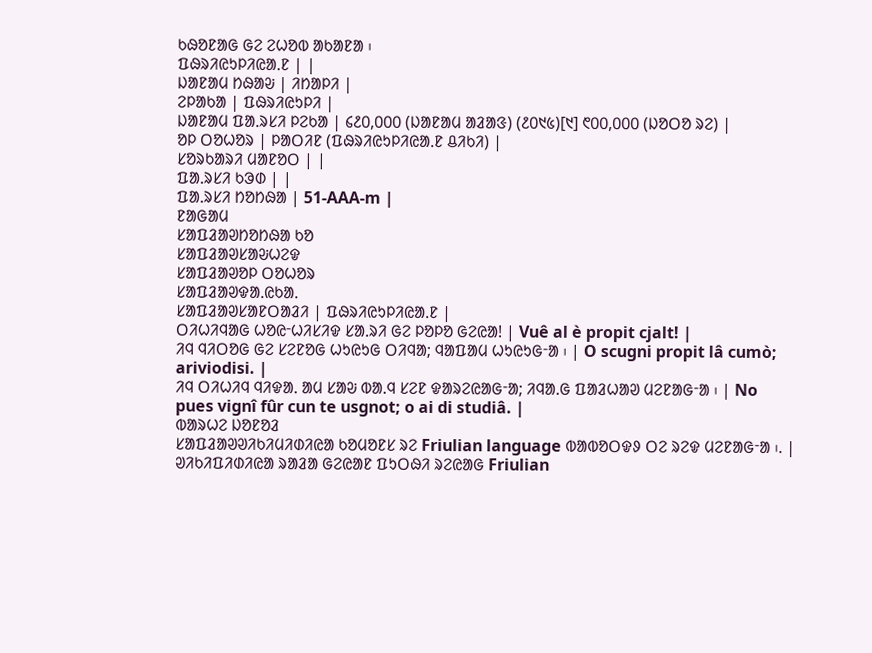ᱠᱷᱚᱱᱟᱜ ᱜᱮ ᱮᱦᱚᱵ ᱟᱠᱟᱱᱟ ᱾
ᱯᱷᱨᱤᱭᱩᱞᱤᱭᱟᱹᱱ | |
ᱡᱟᱱᱟᱢ ᱴᱷᱟᱶ | ᱤᱴᱟᱞᱤ |
ᱮᱞᱟᱠᱟ | ᱯᱷᱨᱤᱭᱩᱞᱤ |
ᱡᱟᱱᱟᱢ ᱯᱟᱹᱨᱥᱤ ᱞᱮᱠᱟ | ᱔᱒᱐,᱐᱐᱐ (ᱡᱟᱱᱟᱢ ᱟᱲᱟᱝ) (᱒᱐᱑᱕)[᱑] ᱖᱐᱐,᱐᱐᱐ (ᱡᱚᱛᱚ ᱨᱮ) |
ᱚᱞ ᱛᱚᱦᱚᱨ | ᱞᱟᱛᱤᱱ (ᱯᱷᱨᱤᱭᱩᱞᱤᱭᱟᱹᱱ ᱪᱤᱠᱤ) |
ᱥᱚᱨᱠᱟᱨᱤ ᱢᱟᱱᱚᱛ | |
ᱯᱟᱹᱨᱥᱤ ᱠᱳᱰ | |
ᱯᱟᱹᱨᱥᱤ ᱴᱚᱴᱷᱟ | 51-AAA-m |
ᱱᱟᱜᱟᱢ
ᱥᱟᱯᱲᱟᱣᱴᱚᱴᱷᱟ ᱠᱚ
ᱥᱟᱯᱲᱟᱣᱥᱟᱶᱦᱮᱫ
ᱥᱟᱯᱲᱟᱣᱚᱞ ᱛᱚᱦᱚᱨ
ᱥᱟᱯᱲᱟᱣᱫᱟᱹᱭᱠᱟᱹ
ᱥᱟᱯᱲᱟᱣᱥᱟᱱᱛᱟᱲᱤ | ᱯᱷᱨᱤᱭᱩᱞᱤᱭᱟᱹᱱ |
ᱛᱤᱦᱤᱧᱟᱜ ᱦᱚᱭᱼᱦᱤᱥᱤᱫ ᱥᱟᱹᱨᱤ ᱜᱮ ᱞᱚᱞᱚ ᱜᱮᱭᱟ! | Vuê al è propit cjalt! |
ᱤᱧ ᱧᱤᱛᱚᱜ ᱜᱮ ᱥᱮᱱᱚᱜ ᱦᱩᱭᱩᱜ ᱛᱤᱧᱟ; ᱧᱟᱯᱟᱢ ᱦᱩᱭᱩᱜᱼᱟ ᱾ | O scugni propit lâ cumò; ariviodisi. |
ᱤᱧ ᱛᱤᱦᱤᱧ ᱧᱤᱫᱟᱹ ᱟᱢ ᱥᱟᱶ ᱵᱟᱹᱧ ᱥᱮᱱ ᱫᱟᱨᱮᱭᱟᱜᱼᱟ; ᱤᱧᱟᱹᱜ ᱯᱟᱲᱦᱟᱣ ᱢᱮᱱᱟᱜᱼᱟ ᱾ | No pues vignî fûr cun te usgnot; o ai di studiâ. |
ᱵᱟᱨᱦᱮ ᱡᱚᱱᱚᱲ
ᱥᱟᱯᱲᱟᱣᱣᱤᱠᱤᱢᱤᱰᱤᱭᱟ ᱠᱚᱢᱚᱱᱥ ᱨᱮ Friulian language ᱵᱟᱵᱚᱛᱫᱽ ᱛᱮ ᱨᱮᱫ ᱢᱮᱱᱟᱜᱼᱟ ᱾. |
ᱣᱤᱠᱤᱯᱤᱰᱤᱭᱟ ᱨᱟᱲᱟ ᱜᱮᱭᱟᱱ ᱯᱩᱛᱷᱤ ᱨᱮᱭᱟᱜ Friulian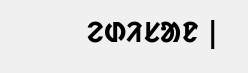ᱮᱰᱤᱥᱟᱱ |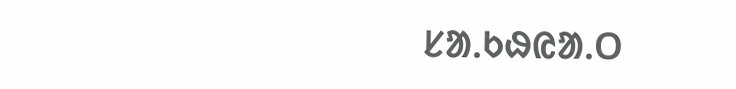ᱥᱟᱹᱠᱷᱭᱟᱹᱛ